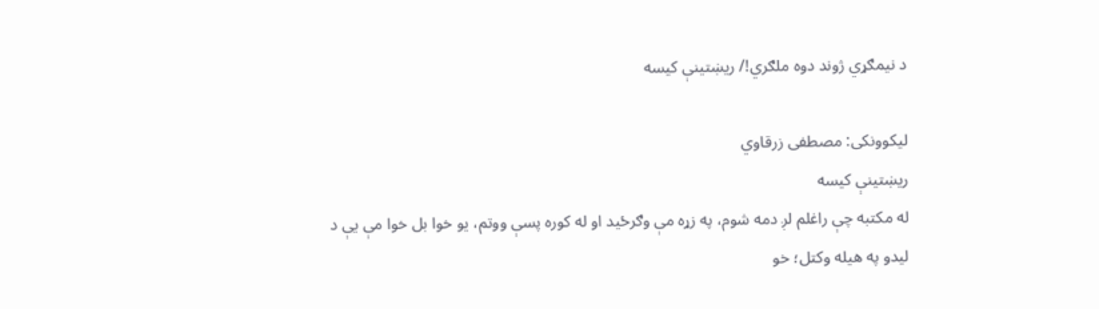د نیمګړي ژوند دوه ملګري!/ ریښتینې کیسه

لیکوونکی: مصطفی زرقاوي
ریښتینې کیسه
له مکتبه چې راغلم لږ دمه شوم، په زړه مې وګرځید او له کوره پسې ووتم، یو خوا بل خوا مې یې د لیدو په هیله وکتل؛ خو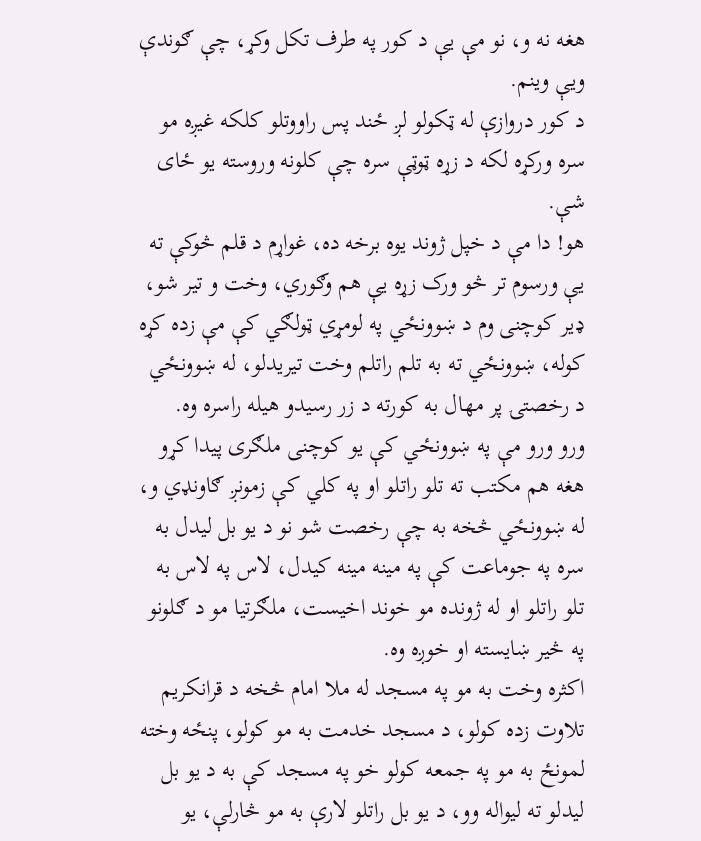هغه نه و، نو مې یې د کور په طرف تکل وکړ، چې ګوندې ویې وینم.
د کور دروازې له ټکولو لږ ځند پس راووتلو کلکه غیږه مو سره ورکړه لکه د زړه ټوټې سره چې کلونه وروسته یو ځای شې.
هو! دا مې د خپل ژوند یوه برخه ده، غواړم د قلم څوکې ته یې ورسوم تر څو ورک زړه یې هم وګوري، وخت و تیر شو، ډیر کوچنی وم د ښوونځي په لومړي ټولګي کې مې زده کړه کوله، ښوونځي ته به تلم راتلم وخت تیریدلو، له ښوونځي د رخصتۍ پر مهال به کورته د زر رسیدو هیله راسره وه.
ورو ورو مې په ښوونځي کې یو کوچنی ملګری پیدا کړو هغه هم مکتب ته تلو راتلو او په کلي کې زمونږ ګاونډي و، له ښوونځي څخه به چې رخصت شو نو د یو بل لیدل به سره په جوماعت کې په مینه مینه کیدل، لاس په لاس به تلو راتلو او له ژونده مو خوند اخیست، ملګرتیا مو د ګلونو په څیر ښایسته او خوږه وه.
اکثره وخت به مو په مسجد له ملا امام څخه د قرانکریم تلاوت زده کولو، د مسجد خدمت به مو کولو، پنځه وخته لمونځ به مو په جمعه کولو خو په مسجد کې به د یو بل لیدلو ته لیواله وو، د یو بل راتلو لارې به مو څارلې، یو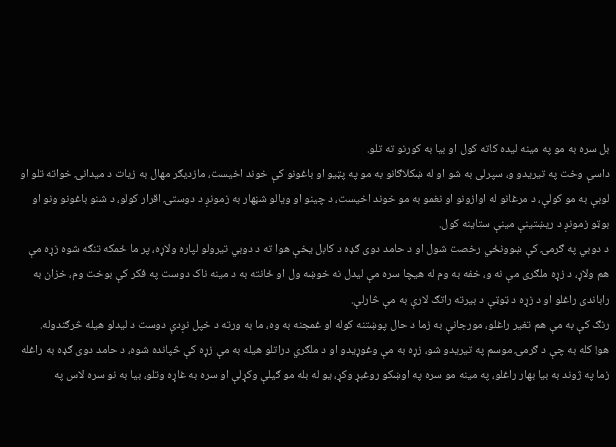بل سره به مو په مینه لیده کاته کول او بیا به کورنو ته تلو.
داسې وخت په تیریدو و، سپرلی به شو او له ښکلاګانو به مو په پټیو او باغونو کې خوند اخیست، مازدیګر مهال به زیات د میدانۍ خواته تلو او لوبې به مو کولې، د مرغانو له اوازونو او نغمو به مو خوند اخیست، د چینو او ویالو شڼهار به زمونږ د دوستۍ اقرار کولو، د شنو باغونو ونو او بوټو زمونږ د ریښتینې مینې ستاینه کول.
د دوبي په ګرمۍ کې ښوونځي رخصت شول او د حامد دوی ګډه د کابل یخې هوا ته د دوبي تیرولو لپاره ولاړه، پر ما ځمکه تنګه شوه زړه مې هم ولاړ، د زړه ملګری مې نه و، خفه به وم له هیچا سره مې لیدل نه خوښه ول او ځانته به د مینه ناک دوست په فکر کې بوخت وم، خزان به راباندی راغلو او د زړه د ټوټې د بیرته راتګ لارې به مې څارلې.
رنګ کې به مې هم تغیر راغلو، مورجانې به زما د حال پوښتنه کوله او غمجنه به وه، ما به ورته د خپل نږدې دوست د لیدلو هیله څرګندوله.
هو! کله به چې د ګرمۍ موسم په تیریدو شو، زړه به مې وغوړیدو او د ملګري دراتلو هیله به مې زړه کې څپانده شوه، د حامد دوی ګډه به راغله زما په ژوند به بیا بهار راغلو، په مینه مو سره په اوښکو روغبړ وکړ، یو له بله مو ګیلې وکړلې او سره به غاړه وتلو، بیا به نو سره لاس په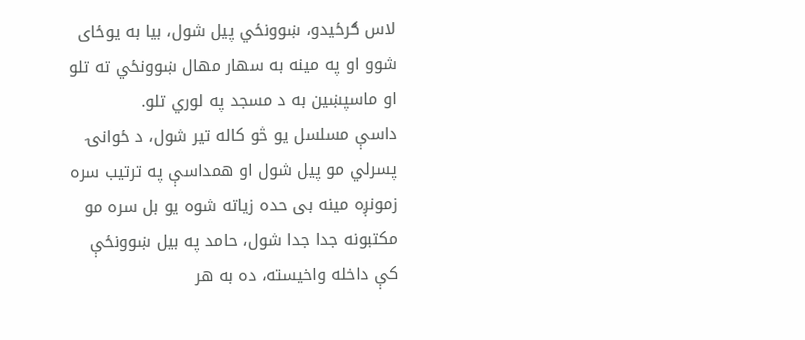لاس ګرځیدو، ښوونځي پیل شول، بیا به یوځای شوو او په مینه به سهار مهال ښوونځي ته تلو او ماسپښين به د مسجد په لوري تلو.
داسې مسلسل یو څو کاله تیر شول، د ځوانۍ پسرلي مو پیل شول او همداسې په ترتیب سره زمونږه مینه بی حده زیاته شوه یو بل سره مو مکتبونه جدا جدا شول، حامد په بیل ښوونځې کې داخله واخیسته، ده به هر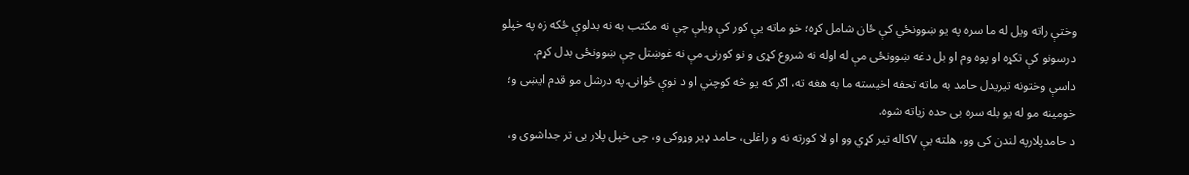وختې راته ویل له ما سره په یو ښوونځي کې ځان شامل کړه؛ خو ماته یې کور کې ویلې چې نه مکتب به نه بدلوې ځکه زه په خپلو درسونو کې تکړه او پوه وم او بل دغه ښوونځی مې له اوله نه شروع کړی و نو کورنۍ مې نه غوښتل چې ښوونځی بدل کړم.
داسې وختونه تیریدل حامد به ماته تحفه اخیسته ما به هغه ته، اګر که یو څه کوچني او د نوې ځوانۍ په درشل مو قدم ایښی و؛ خومینه مو له یو بله سره بی حده زیاته شوه.
د حامدپلارپه لندن کی وو، هلته یې ۷کاله تیر کړي وو او لا کورته نه و راغلی، حامد ډیر وړوکی و، چی خپل پلار یی تر جداشوی و،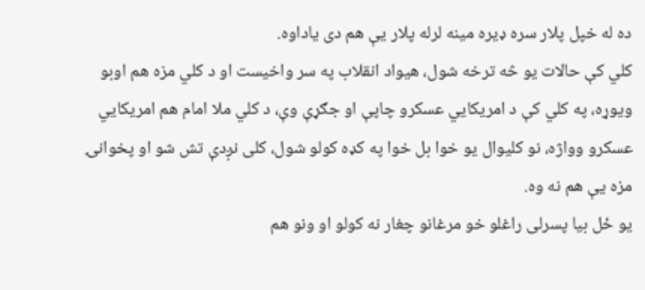ده له خپل پلار سره ډیره مینه لرله پلار یې هم دی یاداوه.
کلي کې حالات یو څه ترخه شول، هیواد انقلاب په سر واخیست او د کلي مزه هم اوبو ویوړه، په کلي کې د امریکايي عسکرو چاپې او جګړې وې، د کلي ملا امام هم امریکايي عسکرو وواژه، نو کلیوال یو خوا بل خوا په کډه کولو شول، کلی نږدې تش شو او پخوانۍ مزه یې هم نه وه.
یو ځل بیا پسرلی راغلو خو مرغانو چغار نه کولو او ونو هم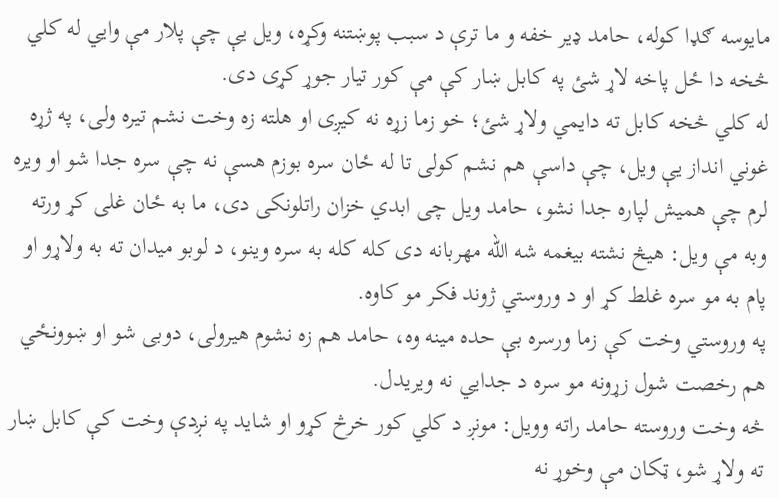مایوسه ګډا کوله، حامد ډیر خفه و ما ترې د سبب پوښتنه وکړه، ویل یې چې پلار مې وایي له کلي څخه دا ځل پاخه لاړ شئ په کابل ښار کې مې کور تیار جوړ کړی دی.
له کلي څخه کابل ته دایمي ولاړ شئ؛ خو زما زړه نه کیږی او هلته زه وخت نشم تیره ولی، په ژړه غوني انداز یې ویل، چې داسې هم نشم کولی تا له ځان سره بوزم هسې نه چې سره جدا شو او ویره لرم چې همیش لپاره جدا نشو، حامد ویل چی ابدي خزان راتلونکی دی، ما به ځان غلی کړ ورته وبه مې ویل: هیڅ نشته بیغمه شه الله مهربانه دی کله کله به سره وینو، د لوبو میدان ته به ولاړو او پام به مو سره غلط کړ او د وروستي ژوند فکر مو کاوه.
په وروستي وخت کې زما ورسره بې حده مینه وه، حامد هم زه نشوم هیرولی، دوبی شو او ښوونځي هم رخصت شول زړونه مو سره د جدايي نه ویریدل.
څه وخت وروسته حامد راته وویل: مونږ د کلي کور خرڅ کړو او شاید په نږدې وخت کې کابل ښار ته ولاړ شو، ټکان مې وخوړ نه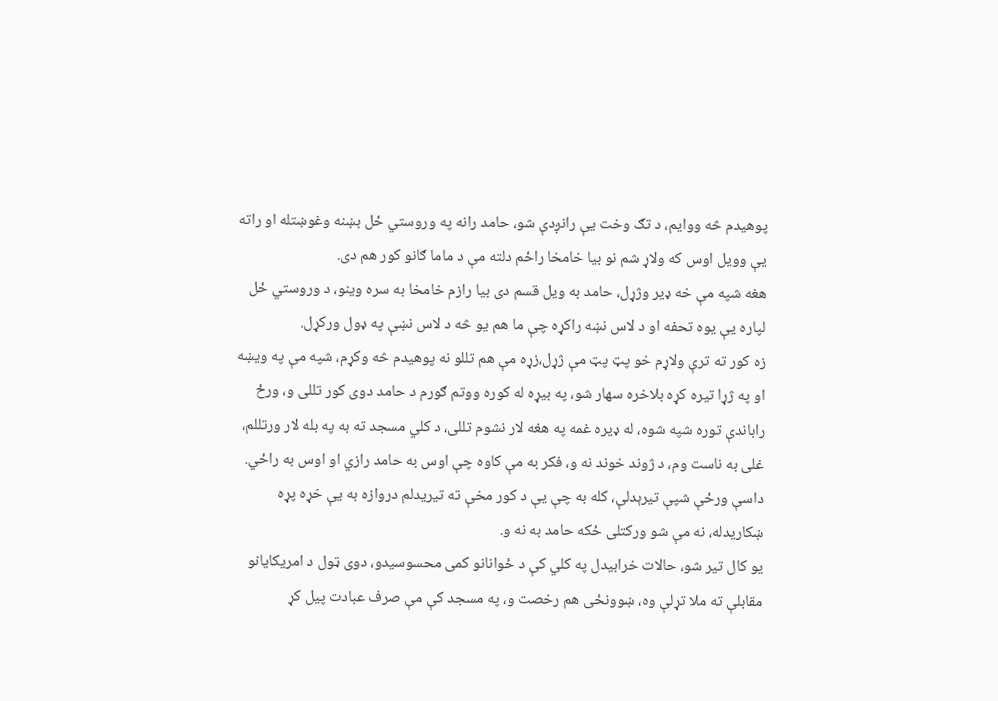پوهیدم څه ووایم، د تګ وخت یې رانږدې شو، حامد رانه په وروستي ځل بښنه وغوښتله او راته یې وویل اوس که ولاړ شم نو بیا خامخا راځم دلته مې د ماما ګانو کور هم دی.
هغه شپه مې خه ډیر وژړل، حامد به ویل قسم دی بیا رازم خامخا به سره وینو، د وروستي ځل لپاره یې یوه تحفه او د لاس نښه راکړه چې ما هم یو څه د لاس نښې په ډول ورکړل.
زه کور ته ترې ولاړم خو پټ پټ مې ژړل،زړه مې هم تللو نه پوهیدم څه وکړم، شپه مې په ویښه او په ژړا تیره کړه بلاخره سهار شو، په بیړه له کوره ووتم ګورم د حامد دوی کور تللی و، ورځ راباندې توره شپه شوه، له ډیره غمه په هغه لار نشوم تللی، د کلي مسجد ته به په بله لار ورتللم، غلی به ناست وم، د ژوند خوند نه و، فکر به مې کاوه چې اوس به حامد رازي او اوس به راځي.
داسې ورځې شپې تیرېدلې، کله به چې یې د کور مخې ته تیریدلم دروازه به یې خړه پړه ښکاریدله، نه مې شو ورکتلی ځکه حامد به نه و.
یو کال تیر شو، حالات خرابیدل په کلي کې د ځوانانو کمی محسوسیدو، دوی ټول د امریکایانو مقابلې ته ملا تړلې وه، ښوونځی هم رخصت و، په مسجد کې مې صرف عبادت پیل کړ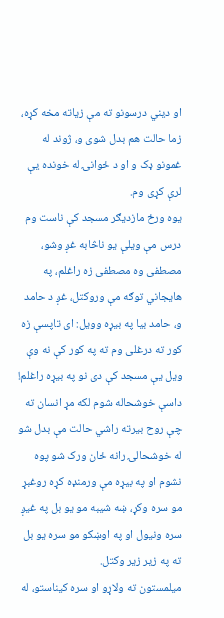او دیني درسونو ته مې زیاته مخه کړه، زما حالت هم بدل شوی و، ژوند له غمونو ډک و او د ځوانۍ له خونده یې لرې کړی وم.
یوه ورځ مازدیګر مسجد کې ناست وم درس مې ویلې یو ناڅابه غږ وشو، مصطفی وه مصطفی زه راغلم، په هایجاني توګه مې وروکتل، غږ د حامد و، حامد بیا په بیړه وویل: ای تاپسې زه کور ته درغلی وم ته په کور کې نه وې ویل یې مسجد کې دی نو په بیړه راغلم! داسې خوشحاله شوم لکه مړ انسان ته چې روح بیرته راشي حالت مې بدل شو له خوشحالۍ رانه ځان ورک شو پوه نشوم او په بیړه مې ورمنډه کړه روغبړ مو سره وکړ، ښه شیبه مو یو بل په غیږ سره ونیول او په اوښکو مو سره یو بل ته په زیر زیر وکتل.
میلمستون ته ولاړو او سره کیناستو، له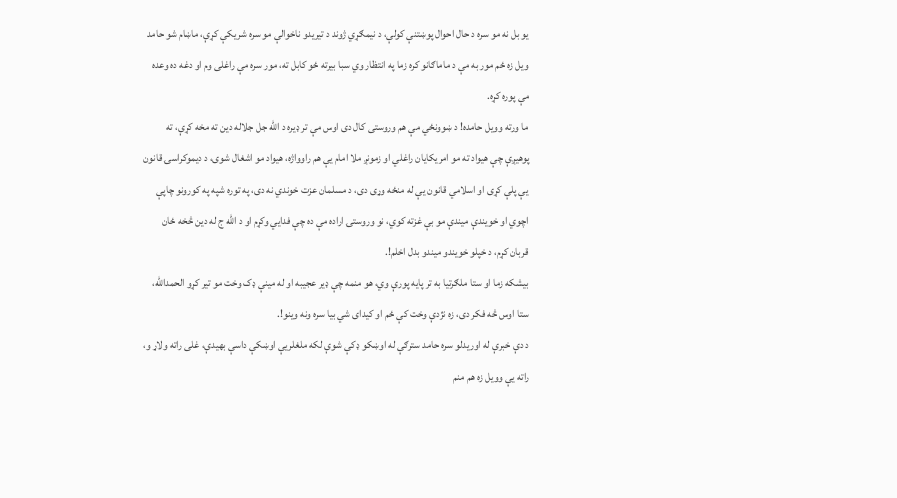یو بل نه مو سره د حال احوال پوښتنې کولې، د نیمګړي ژوند د تیریدو ناخوالې مو سره شریکې کړې، ماښام شو حامد ویل زه ځم مور به مې د ماماګانو کره زما په انتظار وي سبا بیرته ځو کابل ته، مور سره مې راغلی وم او دغه ده وعده مې پوره کړه.
ما ورته وویل حامده! د ښوونځي مې هم وروستی کال دی اوس مې تر ډيره د الله جل جلاله دین ته مخه کړې، ته پوهیږې چې هیواد ته مو امریکایان راغلي او زمونږ ملا امام یې هم راوواژه، هیواد مو اشغال شوی، د دیموکراسۍ قانون یې پلې کړی او اسلامي قانون یې له منځه وړی دی، د مسلمان عزت خوندي نه دی، په توره شپه په کورونو چاپې اچوي او خویندې میندې مو بې غزته کوي، نو وروستۍ اراده مې ده چې فدایي وکړم او د الله ج له دین څخه ځان قربان کړم، د خپلو خویندو میندو بدل اخلم!.
بیشکه زما او ستا ملګرتیا به تر پایه پورې وي، هو منمه چې ډیر عجیبه او له مینې ډک وخت مو تیر کړو الحمدالله، ستا اوس څه فکر دی، زه نژدې وخت کې ځم او کیدای شي بیا سره ونه وینو!.
د دې خبرې له اوریدلو سره حامد سترګې له اوښکو ډکې شوې لکه ملغلریې اوښکې داسې بهیدې، غلی راته ولاړ و، راته یې وویل زه هم منم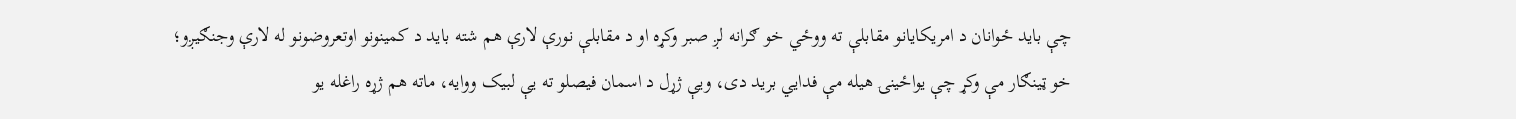چې باید ځوانان د امریکایانو مقابلې ته ووځي خو ګرانه لږ صبر وکړه او د مقابلې نورې لارې هم شته باید د کمینونو اوتعروضونو له لارې وجنګیږو؛ خو ټینګار مې وکړ چې یواځینۍ هیله مې فدايي برید دی، ویې ژړل د اسمان فیصلو ته یې لبیک ووایه، ماته هم ژړه راغله یو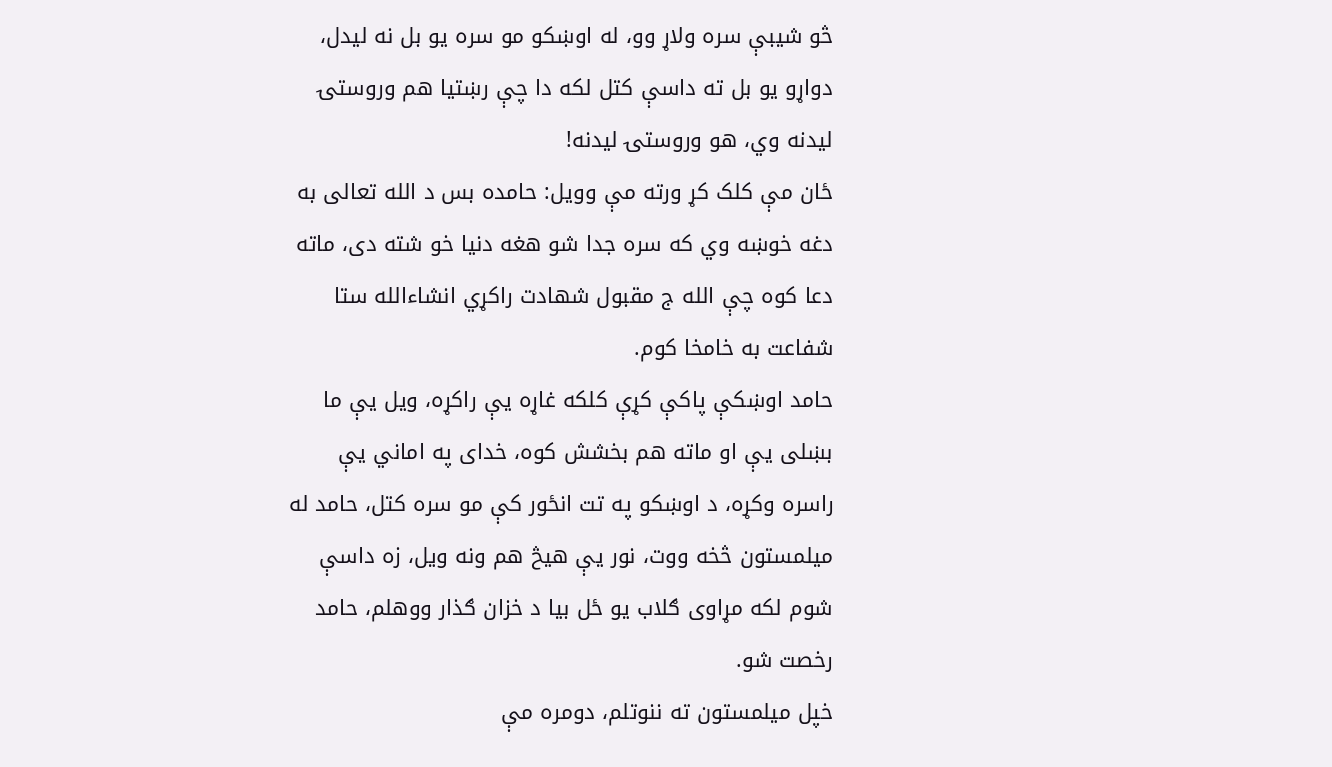څو شیبې سره ولاړ وو، له اوښکو مو سره یو بل نه لیدل، دواړو یو بل ته داسې کتل لکه دا چې رښتیا هم وروستۍ لیدنه وي، هو وروستۍ لیدنه!
ځان مې کلک کړ ورته مې وویل: حامده بس د الله تعالی به دغه خوښه وي که سره جدا شو هغه دنیا خو شته دی، ماته دعا کوه چې الله ج مقبول شهادت راکړي انشاءالله ستا شفاعت به خامخا کوم.
حامد اوښکې پاکې کړې کلکه غاړه یې راکړه، ویل یې ما بښلی یې او ماته هم بخشش کوه، خدای په اماني یې راسره وکړه، د اوښکو په تت انځور کې مو سره کتل، حامد له میلمستون څخه ووت، نور یې هیڅ هم ونه ویل، زه داسې شوم لکه مړاوی ګلاب یو ځل بیا د خزان ګذار ووهلم، حامد رخصت شو.
خپل میلمستون ته ننوتلم، دومره مې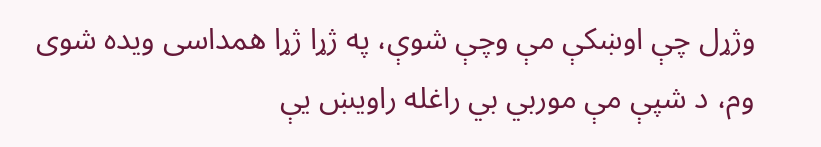وژړل چې اوښکې مې وچې شوې، په ژړا ژړا همداسی ویده شوی وم، د شپې مې موربي بي راغله راویښ یې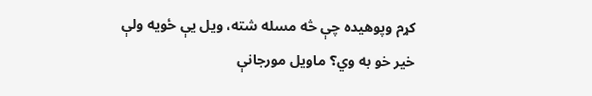کړم وپوهیده چې څه مسله شته، ویل یې ځویه ولې خیر خو به وي؟ ماویل مورجانې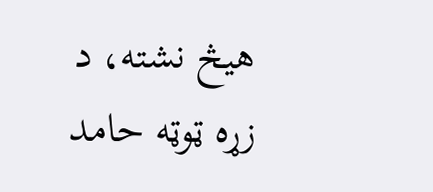هیڅ نشته، د زړه ټوټه حامد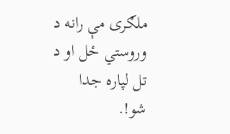ملګری مې رانه د وروستي ځل او د تل لپاره جدا شو!.